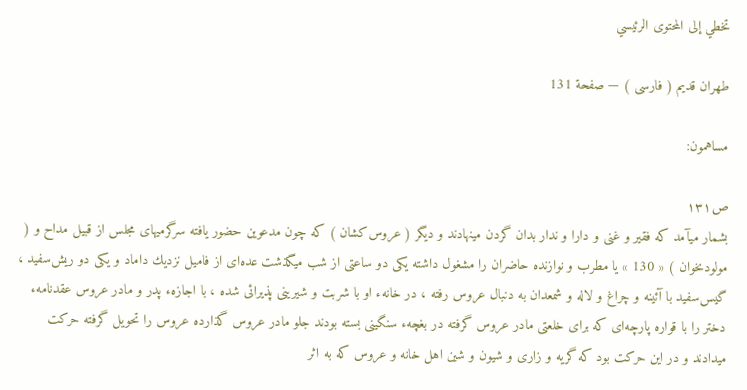تخطي إلى المحتوى الرئيسي

طهران قديم ( فارسى ) — صفحة 131

مساهمون:

ص١٣١
بشمار ميآمد كه فقير و غنى و دارا و ندار بدان گردن مينهادند و ديگر ( عروس‌كشان ) كه چون مدعوين حضور يافته سرگرميهاى مجلس از قبيل مداح و ( مولودىخوان ) « 130 » يا مطرب و نوازنده حاضران را مشغول داشته يكى دو ساعتى از شب ميگذشت عده‌اى از فاميل نزديك داماد و يكى دو ريش‌سفيد ، گيس‌سفيد با آئينه و چراغ و لاله و شمعدان به دنبال عروس رفته ، در خانهء او با شربت و شيرينى پذيرائى شده ، با اجازهء پدر و مادر عروس عقدنامهء دختر را با قواره پارچه‌اى كه براى خلعتى مادر عروس گرفته در بغچهء سنگينى بسته بودند جلو مادر عروس گذارده عروس را تحويل گرفته حركت ميدادند و در اين حركت بود كه گريه و زارى و شيون و شين اهل خانه و عروس كه به اثر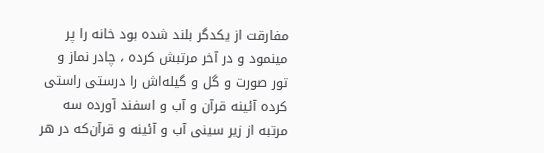مفارقت از يكدگر بلند شده بود خانه را پر مينمود و در آخر مرتبش كرده ، چادر نماز و تور صورت و گل و گيله‌اش را درستى راستى كرده آئينه قرآن و آب و اسفند آورده سه مرتبه از زير سينى آب و آئينه و قرآن‌كه در هر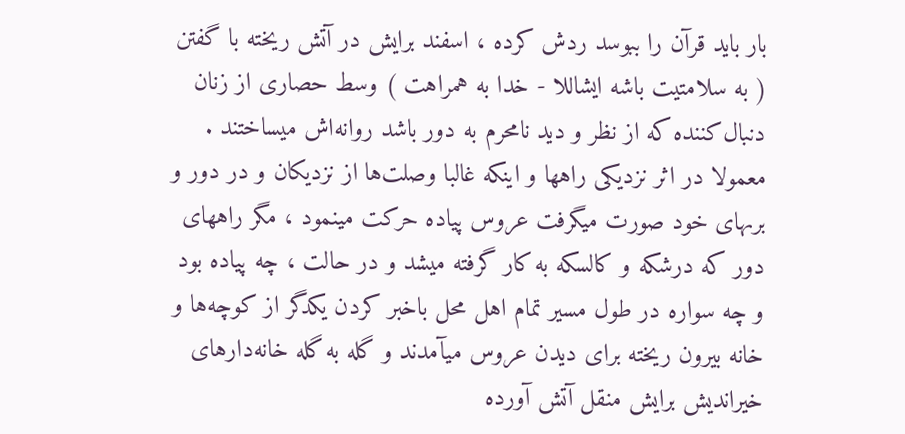بار بايد قرآن را ببوسد ردش كرده ، اسفند برايش در آتش ريخته با گفتن ( به سلامتيت باشه ايشاللا - خدا به همراهت ) وسط حصارى از زنان دنبال‌كننده كه از نظر و ديد نامحرم به دور باشد روانه‌اش ميساختند . معمولا در اثر نزديكى راهها و اينكه غالبا وصلت‌ها از نزديكان و در دور و برىهاى خود صورت ميگرفت عروس پياده حركت مينمود ، مگر راههاى دور كه درشكه و كالسكه به كار گرفته ميشد و در حالت ، چه پياده بود و چه سواره در طول مسير تمام اهل محل باخبر كردن يكدگر از كوچه‌ها و خانه بيرون ريخته براى ديدن عروس ميآمدند و گله به گله خانه‌دارهاى خيرانديش برايش منقل آتش آورده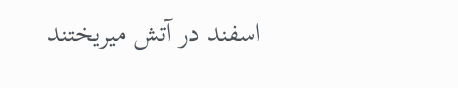اسفند در آتش ميريختند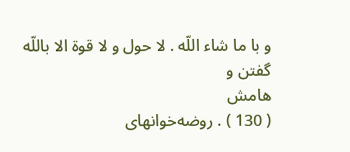و با ما شاء اللّه . لا حول و لا قوة الا باللّه گفتن و
هامش
( 130 ) . روضه‌خوانهاى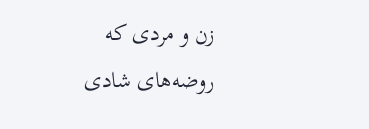زن و مردى كه روضه‌هاى شادى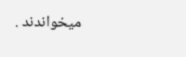ميخواندند .